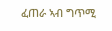ፈጠራ ኣብ ግጥሚ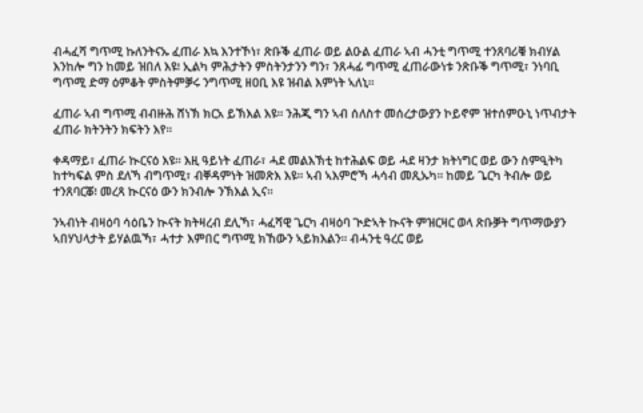ብሓፈሻ ግጥሚ ኩለንትናኡ ፈጠራ እኳ እንተኾነ፣ ጽቡቕ ፈጠራ ወይ ልዑል ፈጠራ ኣብ ሓንቲ ግጥሚ ተንጸባሪቑ ክብሃል እንከሎ ግን ከመይ ዝበለ እዩ፧ ኢልካ ምሕታትን ምስትንታንን ግን፣ ንጸሓፊ ግጥሚ ፈጠራውነቱ ንጽቡቕ ግጥሚ፣ ንነባቢ ግጥሚ ድማ ዕምቆት ምስትምቓሩ ንግጥሚ ዘዐቢ እዩ ዝብል እምነት ኣለኒ።

ፈጠራ ኣብ ግጥሚ ብብዙሕ ሸነኽ ክርአ ይኽእል እዩ። ንሕጂ ግን ኣብ ሰለስተ መሰረታውያን ኮይኖም ዝተሰምዑኒ ነጥብታት ፈጠራ ክትንትን ክፍትን እየ።

ቀዳማይ፣ ፈጠራ ኲርናዕ እዩ። እዚ ዓይነት ፈጠራ፣ ሓደ መልእኽቲ ከተሕልፍ ወይ ሓደ ዛንታ ክትነግር ወይ ውን ስምዒትካ ከተካፍል ምስ ደለኻ ብግጥሚ፣ ብቐዳምነት ዝመጽእ እዩ። ኣብ ኣእምሮኻ ሓሳብ መጺኡካ። ከመይ ጌርካ ትብሎ ወይ ተንጸባርቖ፧ መረጻ ኲርናዕ ውን ክንብሎ ንኽእል ኢና።

ንኣብነት ብዛዕባ ሳዕቤን ኲናት ክትዛረብ ደሊኻ፣ ሓፈሻዊ ጌርካ ብዛዕባ ጒድኣት ኲናት ምዝርዛር ወላ ጽቡቓት ግጥማውያን ኣበሃህላታት ይሃልዉኻ፣ ሓተታ እምበር ግጥሚ ክኸውን ኣይክእልን። ብሓንቲ ዓረር ወይ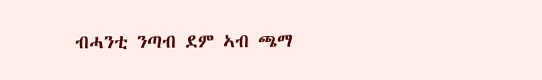ብሓንቲ ንጣብ ደም ኣብ ጫማ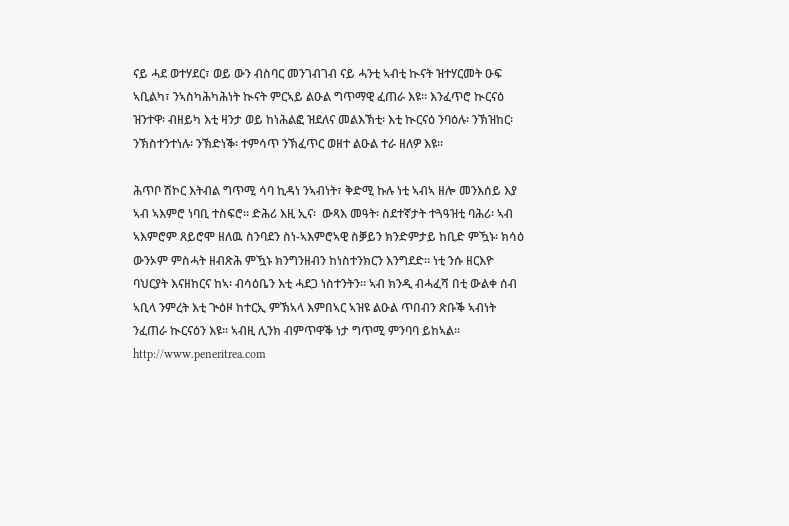ናይ ሓደ ወተሃደር፣ ወይ ውን ብስባር መንገብገብ ናይ ሓንቲ ኣብቲ ኲናት ዝተሃርመት ዑፍ ኣቢልካ፣ ንኣስካሕካሕነት ኲናት ምርኣይ ልዑል ግጥማዊ ፈጠራ እዩ። እንፈጥሮ ኲርናዕ ዝንተዋ፡ ብዘይካ እቲ ዛንታ ወይ ከነሕልፎ ዝደለና መልእኽቲ፡ እቲ ኲርናዕ ንባዕሉ፡ ንኽዝከር፡ ንኽስተንተነሉ፡ ንኽድነቕ፡ ተምሳጥ ንኽፈጥር ወዘተ ልዑል ተራ ዘለዎ እዩ።

ሕጥቦ ሽኮር እትብል ግጥሚ ሳባ ኪዳነ ንኣብነት፣ ቅድሚ ኩሉ ነቲ ኣብኣ ዘሎ መንእሰይ እያ ኣብ ኣእምሮ ነባቢ ተስፍሮ፡፡ ድሕሪ እዚ ኢና፡  ውጻእ መዓት፡ ስደተኛታት ተጓዓዝቲ ባሕሪ፡ ኣብ ኣእምሮም ጸይሮሞ ዘለዉ ስንባደን ስነ-ኣእምሮኣዊ ስቓይን ክንድምታይ ከቢድ ምዃኑ፡ ክሳዕ ውንኦም ምስሓት ዘብጽሕ ምዃኑ ክንግንዘብን ከነስተንክርን እንግደድ። ነቲ ንሱ ዘርእዮ ባህርያት እናዘከርና ከኣ፡ ብሳዕቤን እቲ ሓደጋ ነስተንትን። ኣብ ክንዲ ብሓፈሻ በቲ ውልቀ ሰብ ኣቢላ ንምረት እቲ ጒዕዞ ከተርኢ ምኽኣላ እምበኣር ኣዝዩ ልዑል ጥበብን ጽቡቕ ኣብነት ንፈጠራ ኲርናዕን እዩ። ኣብዚ ሊንክ ብምጥዋቕ ነታ ግጥሚ ምንባባ ይከኣል። http://www.peneritrea.com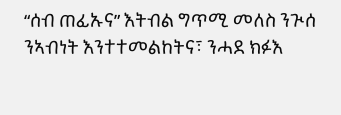“ሰብ ጠፊኡና” እትብል ግጥሚ መለስ ንጒሰ ንኣብነት እንተተመልከትና፣ ንሓደ ክፉእ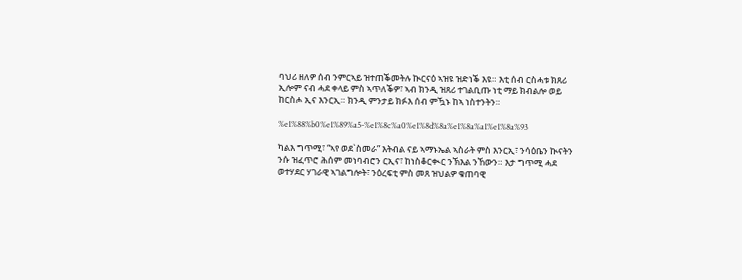ባህሪ ዘለዎ ሰብ ንምርኣይ ዝተጠቕመትሉ ኲርናዕ ኣዝዩ ዝድነቕ እዩ። እቲ ሰብ ርስሓቱ ክጸሪ ኢሎም ናብ ሓደ ቀላይ ምስ ኣጥለቕዎ፣ ኣብ ክንዲ ዝጸሪ ተገልቢጡ ነቲ ማይ ክብልሎ ወይ ከርስሖ ኢና እንርኢ። ክንዲ ምንታይ ክፉእ ሰብ ምዃኑ ከኣ ነስተንትን።

%e1%88%b0%e1%89%a5-%e1%8c%a0%e1%8d%8a%e1%8a%a1%e1%8a%93

ካልእ ግጥሚ፣ “ኣየ ወደ`ስመራ” እትብል ናይ ኣማኑኤል ኣስራት ምስ እንርኢ፣ ንሳዕቤን ኲናትን ንሱ ዝፈጥሮ ሕሰም መነባብሮን ርኢና፣ ከነስቆርቊር ንኽእል ንኸውን። እታ ግጥሚ ሓደ ወተሃደር ሃገራዊ ኣገልግሎት፣ ንዕረፍቲ ምስ መጸ ዝህልዎ ቁጠባዊ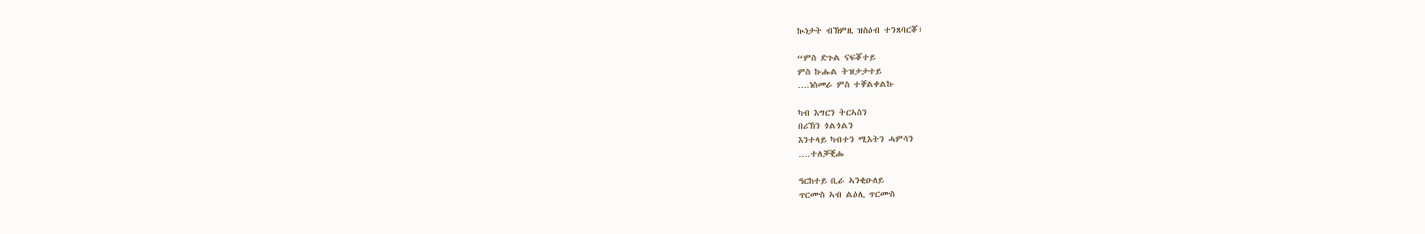ኲነታት ብኸምዚ ዝስዕብ ተንጸባርቖ፣

“ምስ ድጉል ናፍቖተይ
ምስ ኩሑል ትዝታታተይ
….ነስመራ ምስ ተቐልቀልኩ

ካብ እግርን ትርኣስን
በሪኽን ጎልጎልን
እንተላይ ካብተን ሚእትን ሓምሳን
….ተለቓቒሑ

ዓርከተይ ቢራ ኣንቂዑለይ
ጥርሙስ ኣብ ልዕሊ ጥርሙስ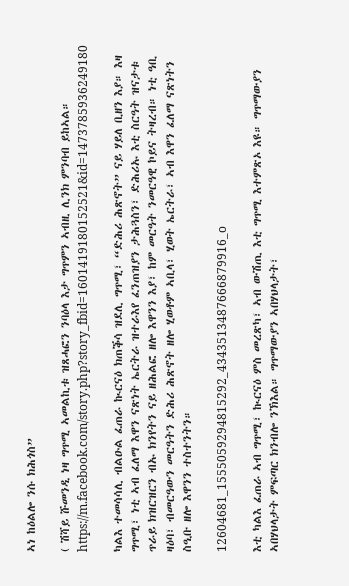ኣነ ከዕልሎ ንሱ ክሕጎስ”

( ሽሻይ ሹመንዲ ነዛ ግጥሚ ኣመልኪቱ ዝጸሓፎን ንባዕላ እታ ግጥምን ኣብዚ ሊንክ ምንባብ ይከኣል። https://m.facebook.com/story.php?story_fbid=1601419180152521&id=1473785936249180

ካልእ ተመሳሳሊ ብልዑል ፈጠራ ኲርናዕ ክጠቕሳ ዝደሊ ግጥሚ፣ “ድሕሪ ሕጽኖት” ናይ ሃይለ ቢዘን እያ። እዛ ግጥሚ፣ ነቲ ኣብ ፈለማ እዋን ናጽነት ኤርትራ ዝተራእየ ፈንጠዝያን ታሕጓስን፣ ድሕሪኡ እቲ ስርዓት ዝናታቱ ጥራይ ክዝርዝርን ብኡ ክንየትን ናይ ዘሕልፎ ዘሎ እዋንን እያ፣ ከም መርዓት ንመርዓዊ ኮይና ትዛረብ። ነቲ ዓቢ ዛዕባ፣ ብመርዓውን መርዓትን ድሕሪ ሕጽኖት ዘሎ ሂወቶም ኣቢላ፣ ሂወት ኤርትራ፣ ኣብ እዋን ፈለማ ናጽነትን ስዒቡ ዘሎ እዋንን ተስተንትን።

12604681_1555059294815292_4343513487666879916_o

እቲ ካልእ ፈጠራ ኣብ ግጥሚ፣ ኲርናዕ ምስ መረጽካ፣ ኣብ ውሽጢ እቲ ግጥሚ እተምጽኦ እዩ። ግጥማውያን ኣበሃህላታት ምፍጣር ክንብሎ ንኽእል። ግጥማውያን ኣበሃህላታት፣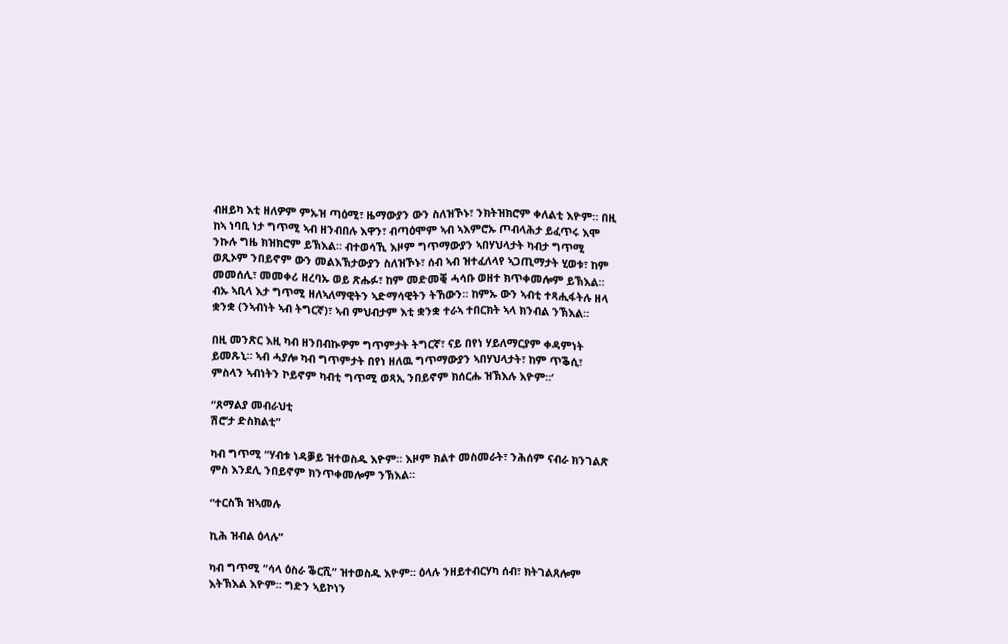ብዘይካ እቲ ዘለዎም ምኡዝ ጣዕሚ፣ ዜማውያን ውን ስለዝኾኑ፣ ንክትዝክሮም ቀለልቲ እዮም። በዚ ከኣ ነባቢ ነታ ግጥሚ ኣብ ዘንብበሉ እዋን፣ ብጣዕሞም ኣብ ኣእምሮኡ ጦብላሕታ ይፈጥሩ እሞ ንኩሉ ግዜ ክዝክሮም ይኽእል። ብተወሳኺ እዞም ግጥማውያን ኣበሃህላታት ካብታ ግጥሚ ወጺኦም ንበይኖም ውን መልእኽታውያን ስለዝኾኑ፣ ሰብ ኣብ ዝተፈለላየ ኣጋጢማታት ሂወቱ፣ ከም መመሰሊ፣ መመቀሪ ዘረባኡ ወይ ጽሑፉ፣ ከም መድመቒ ሓሳቡ ወዘተ ክጥቀመሎም ይኽእል። ብኡ ኣቢላ እታ ግጥሚ ዘለኣለማዊትን ኣድማሳዊትን ትኸውን። ከምኡ ውን ኣብቲ ተጻሒፋትሉ ዘላ ቋንቋ (ንኣብነት ኣብ ትግርኛ)፣ ኣብ ምህብታም እቲ ቋንቋ ተራኣ ተበርክት ኣላ ክንብል ንኽእል።

በዚ መንጽር እዚ ካብ ዘንበብኲዎም ግጥምታት ትግርኛ፣ ናይ በየነ ሃይለማርያም ቀዳምነት ይመጹኒ። ኣብ ሓያሎ ካብ ግጥምታት በየነ ዘለዉ ግጥማውያን ኣበሃህላታት፣ ከም ጥቕሲ፣ ምስላን ኣብነትን ኮይኖም ካብቲ ግጥሚ ወጻኢ ንበይኖም ክሰርሑ ዝኽእሉ እዮም።’

“ጸማልያ መብራህቲ
ሽሮ’ታ ድስክልቲ”

ካብ ግጥሚ “ሃብቱ ነዳቓይ ዝተወስዱ እዮም። እዞም ክልተ መስመራት፣ ንሕሰም ናብራ ክንገልጽ ምስ እንደሊ ንበይኖም ክንጥቀመሎም ንኽእል።

“ተርስኽ ዝኣመሉ

ኪሕ ዝብል ዕላሉ”

ካብ ግጥሚ “ሳላ ዕስራ ቕርሺ” ዝተወስዱ እዮም። ዕላሉ ንዘይተብርሃካ ሰብ፣ ክትገልጸሎም እትኽእል እዮም። ግድን ኣይኮነን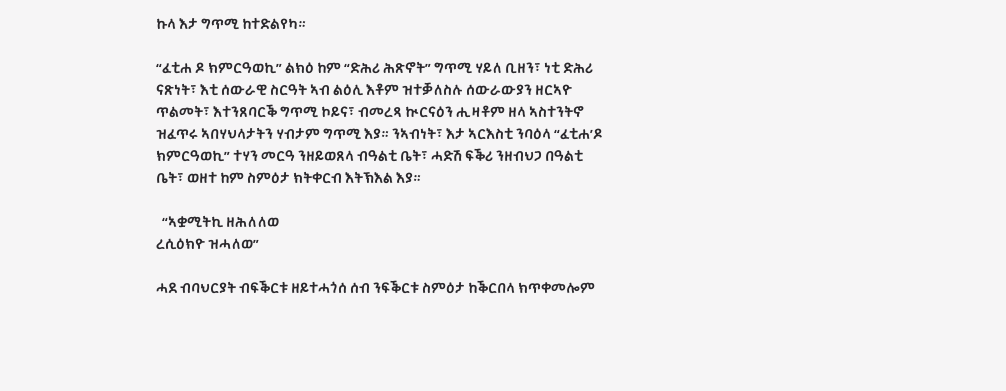ኩላ እታ ግጥሚ ከተድልየካ።

“ፈቲሐ ዶ ክምርዓወኪ” ልክዕ ከም “ድሕሪ ሕጽኖት” ግጥሚ ሃይለ ቢዘን፣ ነቲ ድሕሪ ናጽነት፣ እቲ ሰውራዊ ስርዓት ኣብ ልዕሊ እቶም ዝተቓለስሉ ሰውራውያን ዘርኣዮ ጥልመት፣ እተንጸባርቕ ግጥሚ ኮይና፣ ብመረጻ ኲርናዕን ሒዛቶም ዘላ ኣስተንትኖ ዝፈጥሩ ኣበሃህላታትን ሃብታም ግጥሚ እያ። ንኣብነት፣ እታ ኣርእስቲ ንባዕላ “ፈቲሐ’ዶ ክምርዓወኪ” ተሃን መርዓ ንዘይወጸላ ብዓልቲ ቤት፣ ሓድሽ ፍቕሪ ንዘብህጋ በዓልቲ ቤት፣ ወዘተ ከም ስምዕታ ክትቀርብ እትኽእል እያ።

  “ኣቋሚትኪ ዘሕለለወ
ረሲዕክዮ ዝሓለወ”

ሓደ ብባህርያት ብፍቕርቱ ዘይተሓጎሰ ሰብ ንፍቕርቱ ስምዕታ ከቕርበላ ክጥቀመሎም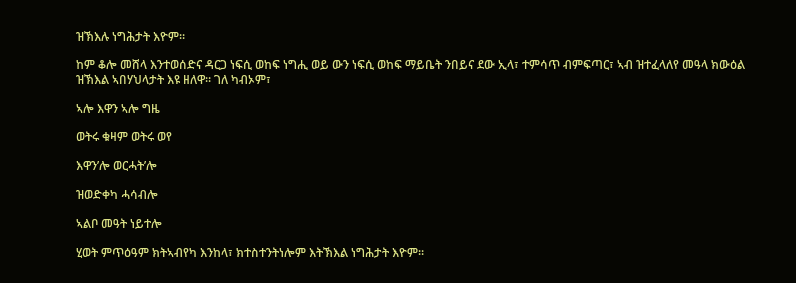ዝኽእሉ ነግሕታት እዮም።

ከም ቆሎ መሸላ እንተወሰድና ዳርጋ ነፍሲ ወከፍ ነግሒ ወይ ውን ነፍሲ ወከፍ ማይቤት ንበይና ደው ኢላ፣ ተምሳጥ ብምፍጣር፣ ኣብ ዝተፈላለየ መዓላ ክውዕል ዝኽእል ኣበሃህላታት እዩ ዘለዋ። ገለ ካብኦም፣

ኣሎ እዋን ኣሎ ግዜ

ወትሩ ቁዛም ወትሩ ወየ

እዋን’ሎ ወርሓት’ሎ

ዝወድቀካ ሓሳብሎ

ኣልቦ መዓት ነይተሎ

ሂወት ምጥዕዓም ክትኣብየካ እንከላ፣ ክተስተንትነሎም እትኽእል ነግሕታት እዮም።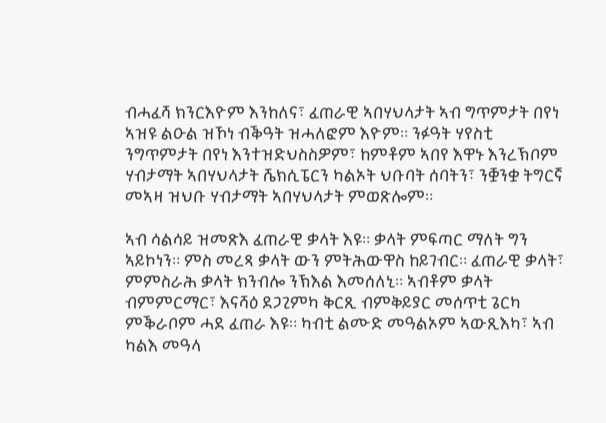ብሓፈሻ ክንርእዮም እንከለና፣ ፈጠራዊ ኣበሃህላታት ኣብ ግጥምታት በየነ ኣዝዩ ልዑል ዝኾነ ብቕዓት ዝሓለፎም እዮም። ንፉዓት ሃየስቲ ንግጥምታት በየነ እንተዝድህስስዎም፣ ከምቶም ኣበየ እዋኑ እንረኽቦም ሃብታማት ኣበሃህላታት ሼክሲፔርን ካልኦት ህቡባት ሰባትን፣ ንቛንቋ ትግርኛ መኣዛ ዝህቡ ሃብታማት ኣበሃህላታት ምወጽሎም።

ኣብ ሳልሳይ ዝመጽእ ፈጠራዊ ቃላት እዩ። ቃላት ምፍጣር ማለት ግን ኣይኮነን። ምስ መረጻ ቃላት ውን ምትሕውዋስ ከይገብር። ፈጠራዊ ቃላት፣ ምምስራሕ ቃላት ክንብሎ ንኽእል እመሰለኒ። ኣብቶም ቃላት ብምምርማር፣ እናሻዕ ደጋጊምካ ቅርጺ ብምቅይያር መሰጥቲ ጌርካ ምቕራቦም ሓደ ፈጠራ እዩ። ካብቲ ልሙድ መዓልኦም ኣውጺእካ፣ ኣብ ካልእ መዓላ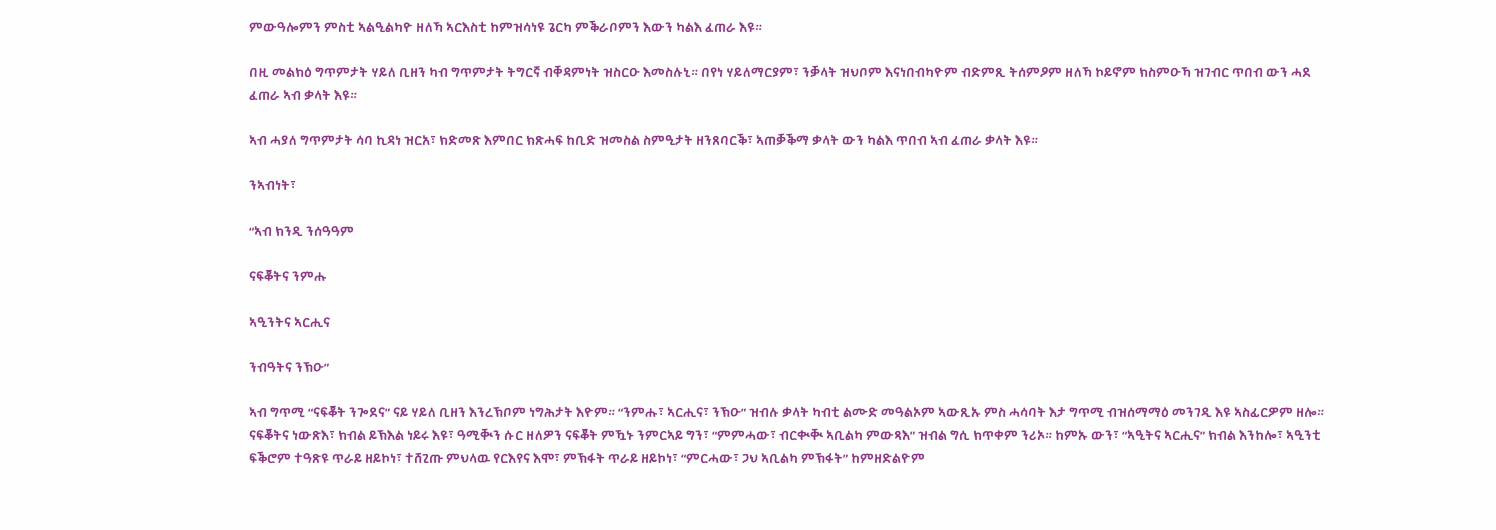ምውዓሎምን ምስቲ ኣልዒልካዮ ዘለኻ ኣርእስቲ ከምዝሳነዩ ጌርካ ምቕራቦምን እውን ካልእ ፈጠራ እዩ።

በዚ መልክዕ ግጥምታት ሃይለ ቢዘን ካብ ግጥምታት ትግርኛ ብቐዳምነት ዝስርዑ እመስሉኒ። በየነ ሃይለማርያም፣ ንቓላት ዝህቦም እናነበብካዮም ብድምጺ ትሰምዖም ዘለኻ ኮይኖም ክስምዑኻ ዝገብር ጥበብ ውን ሓደ ፈጠራ ኣብ ቃላት እዩ።

ኣብ ሓያለ ግጥምታት ሳባ ኪዳነ ዝርአ፣ ክድመጽ እምበር ክጽሓፍ ከቢድ ዝመስል ስምዒታት ዘንጸባርቕ፣ ኣጠቓቕማ ቃላት ውን ካልእ ጥበብ ኣብ ፈጠራ ቃላት እዩ።

ንኣብነት፣

“ኣብ ክንዲ ንሰዓዓም

ናፍቖትና ንምሑ

ኣዒንትና ኣርሒና

ንብዓትና ንኽዑ”

ኣብ ግጥሚ “ናፍቖት ንጐደና” ናይ ሃይለ ቢዘን እንረኽቦም ነግሕታት እዮም። “ንምሑ፣ ኣርሒና፣ ንኽዑ” ዝብሉ ቃላት ካብቲ ልሙድ መዓልኦም ኣውጺኡ ምስ ሓሳባት እታ ግጥሚ ብዝሰማማዕ መንገዲ እዩ ኣስፊርዎም ዘሎ። ናፍቖትና ነውጽእ፣ ክብል ይኽእል ነይሩ እዩ፣ ዓሚቚን ሱር ዘለዎን ናፍቖት ምዃኑ ንምርኣይ ግን፣ “ምምሓው፣ ብርቊቚ ኣቢልካ ምውጻእ” ዝብል ግሲ ክጥቀም ንሪኦ። ከምኡ ውን፣ “ኣዒትና ኣርሒና” ክብል እንከሎ፣ ኣዒንቲ ፍቕሮም ተዓጽዩ ጥራይ ዘይኮነ፣ ተሸጊጡ ምህላዉ የርእየና እሞ፣ ምኽፋት ጥራይ ዘይኮነ፣ “ምርሓው፣ ጋህ ኣቢልካ ምኽፋት” ከምዘድልዮም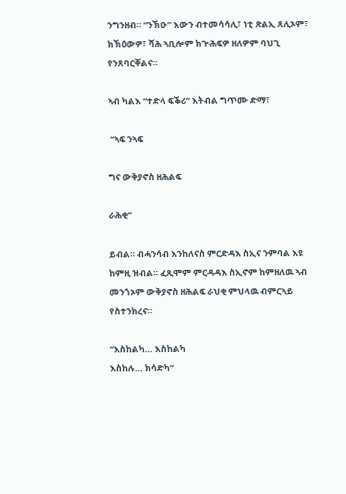ንግንዘብ። “ንኽዑ” እውን ብተመሳሳሊ፣ ነቲ ጽልኢ ጸሊኦም፣ ክኽዕውዎ፣ ሻሕ ኣቢሎም ክጒሕፍዎ ዘለዎም ባህጊ የንጸባርቐልና።

ኣብ ካልእ “ተድላ ፍቕሪ” እትብል ግጥሙ ድማ፣

 “ኣፍ ንኣፍ

ግና ውቅያኖስ ዘሕልፍ

ራሕቂ”

ይብል። ብሓንሳብ እንከለናስ ምርድዳእ ስኢና ንምባል እዩ ከምዚ ዝብል። ፈጺሞም ምርዳዳእ ስኢኖም ከምዘለዉ ኣብ መንጎኦም ውቅያኖስ ዘሕልፍ ራህቂ ምህላዉ ብምርኣይ የስተንክረና።

“እስከልካ… እስከልካ
እስከሉ… ክሳድካ”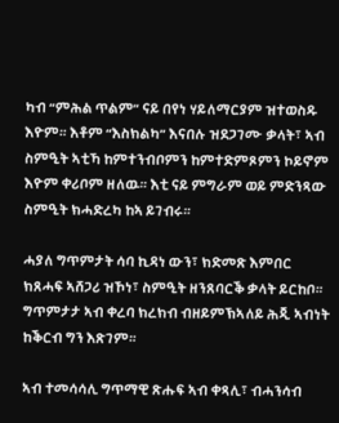ካብ “ምሕል ጥልም” ናይ በየነ ሃይለማርያም ዝተወስዱ እዮም። እቶም “እስክልካ” እናበሉ ዝደጋገሙ ቃላት፣ ኣብ ስምዒት ኣቲኻ ከምተንብቦምን ከምተድምጾምን ኮይኖም እዮም ቀሪቦም ዘለዉ። እቲ ናይ ምግራም ወይ ምድንጻው ስምዒት ክሓድረካ ከኣ ይገብሩ።

ሓያለ ግጥምታት ሳባ ኪዳነ ውን፣ ክድመጽ እምበር ክጸሓፍ ኣሸጋሪ ዝኾነ፣ ስምዒት ዘንጸባርቕ ቃላት ይርከቦ። ግጥምታታ ኣብ ቀረባ ክረክብ ብዘይምኽኣለይ ሕጂ ኣብነት ከቕርብ ግን እጽገም።

ኣብ ተመሳሳሊ ግጥማዊ ጽሑፍ ኣብ ቀጻሊ፣ ብሓንሳብ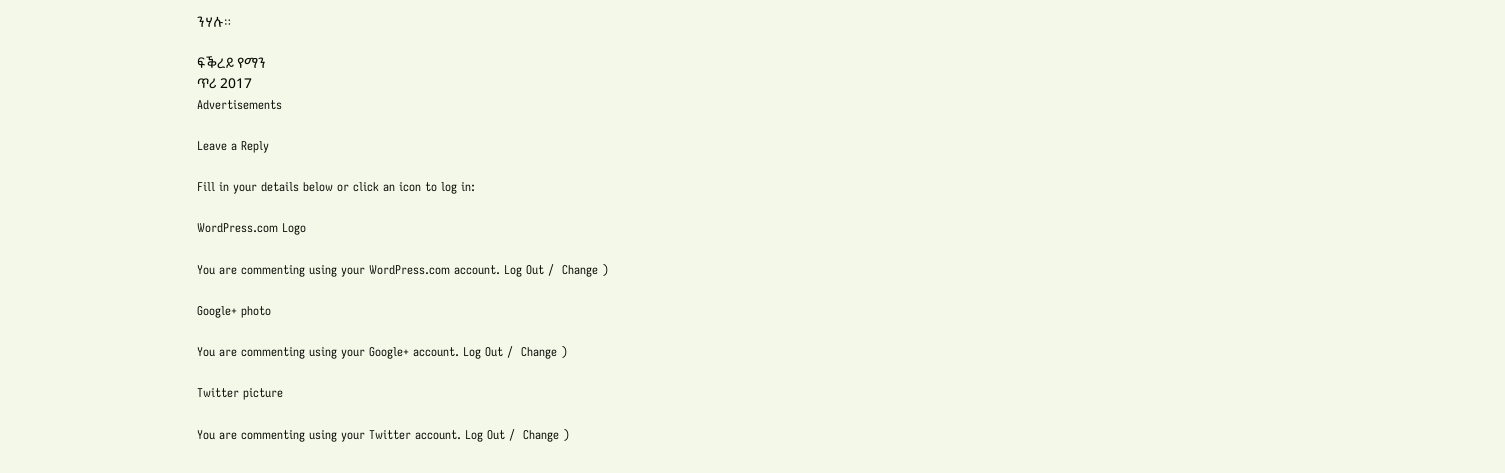ንሃሉ።

ፍቕረይ የማን
ጥሪ 2017
Advertisements

Leave a Reply

Fill in your details below or click an icon to log in:

WordPress.com Logo

You are commenting using your WordPress.com account. Log Out /  Change )

Google+ photo

You are commenting using your Google+ account. Log Out /  Change )

Twitter picture

You are commenting using your Twitter account. Log Out /  Change )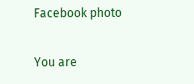Facebook photo

You are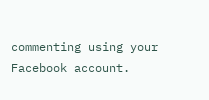commenting using your Facebook account.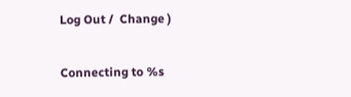Log Out /  Change )

Connecting to %s